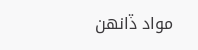مواد ڏانھن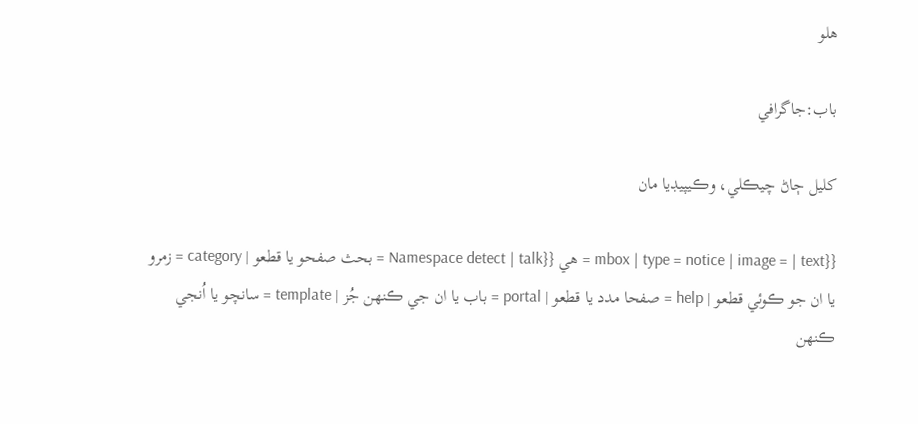هلو

باب:جاگرافي

کليل ڄاڻ چيڪلي، وڪيپيڊيا مان

{{mbox | type = notice | image = | text = هي {{Namespace detect | talk = بحث صفحو يا قطعو | category = زمرو يا ان جو ڪوئي قطعو | help = صفحا مدد يا قطعو | portal = باب يا ان جي ڪنهن جُز | template = سانچو يا اُنجي ڪنهن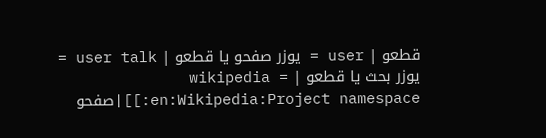قطعو | user = يوزر صفحو يا قطعو | user talk = يوزر بحث يا قطعو | wikipedia = [[:en:Wikipedia:Project namespace|صفحو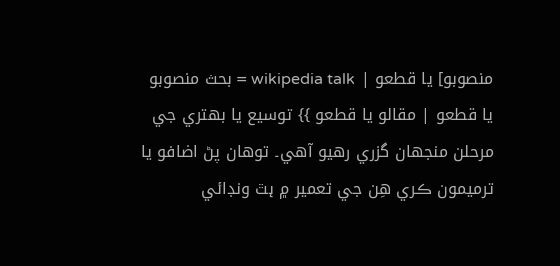منصوبو] يا قطعو | wikipedia talk = بحث منصوبو يا قطعو | مقالو يا قطعو }} توسيع يا بهتري جي مرحلن منجهان گزري رهيو آهي۔ توهان پڻ اضافو يا ترميمون ڪري هِن جي تعمير ۾ ہٿ ونڊائي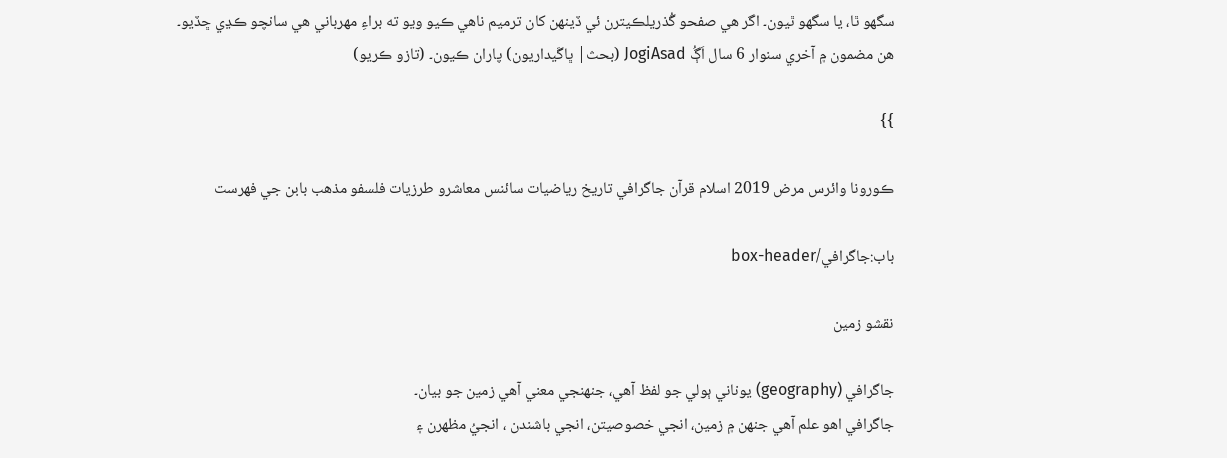سگهو ٿا، يا سگهو ٿيون۔ اگر هي صفحو گُذريلڪيترن ئي ڏينهن کان ترميم ناهي ڪيو ويو ته براءِ مهرباني هي سانچو ڪڍي ڇڏيو۔
هن مضمون ۾ آخري سنوار 6 سال اَڳُ JogiAsad (بحث| ڀاڱيداريون) پاران ڪيون۔ (تازو ڪريو)

}}

ڪورونا وائرس مرض 2019 اسلام قرآن جاگرافي تاريخ رياضيات سائنس معاشرو طرزيات فلسفو مذهب بابن جي فهرست

باب:جاگرافي/box-header

نقشو زمين

جاگرافي (geography) يوناني ٻولي جو لفظ آهي، جنهنجي معني آهي زمين جو بيان۔
جاگرافي اهو علم آهي جنهن ۾ زمين، انجي خصوصيتن، انجي باشندن ، انجيُ مظهرن ۽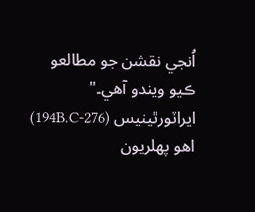اُنجي نقشن جو مطالعو ڪيو ويندو آهي۔"
ايراٽورٿينيس (276-194B.C) اهو پهلريون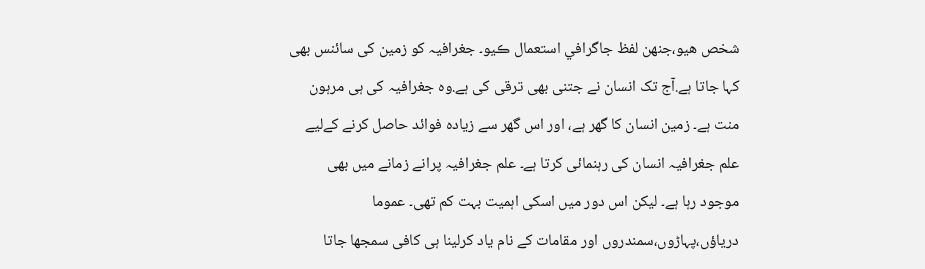شخص هيو،جنهن لفظ جاگرافي استعمال ڪيو۔ جغرافیہ کو زمین کی سائنس بھی کہا جاتا ہے.آج تک انسان نے جتنی بھی ترقی کی ہے.وہ جغرافیہ کی ہی مرہون منت ہے۔ زمین انسان کا گھر ہے، اور اس گھر سے زیادہ فوائد حاصل کرنے کےلیے علم جغرافیہ انسان کی رہنمائی کرتا ہے۔ علم جغرافیہ پرانے زمانے میں بھی موجود رہا ہے۔ لیکن اس دور میں اسکی اہمیت بہت کم تھی۔ عموما دریاؤں،پہاڑوں،سمندروں اور مقامات کے نام یاد کرلینا ہی کافی سمجھا جاتا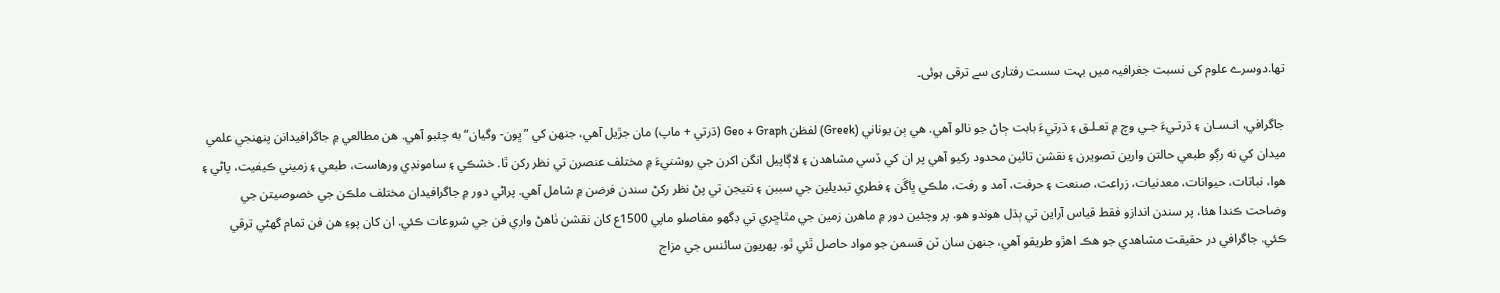تھا.دوسرے علوم کی نسبت جغرافیہ میں بہت سست رفتاری سے ترقی ہوئی۔

جاگرافي، انـسـان ۽ ڌرتـيءَ جـي وچ ۾ تعـلـق ۽ ڌرتيءَ بابت ڄاڻ جو نالو آهي. هي ٻن يوناني (Greek) لفظن Geo + Graph (ڌرتي + ماپ) مان جڙيل آهي، جنهن کي ”ڀون- وگيان“ به چئبو آهي. هن مطالعي ۾ جاگرافيدانن پنهنجي علمي ميدان کي نه رڳو طبعي حالتن وارين تصويرن ۽ نقشن تائين محدود رکيو آهي پر ان کي ڏسي مشاهدن ۽ لاڳاپيل انگن اکرن جي روشنيءَ ۾ مختلف عنصرن تي نظر رکن ٿا. خشڪي ۽ سامونڊي ورهاست، طبعي ۽ زميني ڪيفيت، پاڻي ۽ هوا، نباتات، حيوانات، معدنيات، زراعت، صنعت ۽ حرفت، آمد و رفت، ملڪي ڀاڱن ۽ فطري تبديلين جي سببن ۽ نتيجن تي پڻ نظر رکڻ سندن فرضن ۾ شامل آهي. پراڻي دور ۾ جاگرافيدان مختلف ملڪن جي خصوصيتن جي وضاحت ڪندا هئا، پر سندن اندازو فقط قياس آراين تي ٻڌل هوندو هو. پر وچئين دور ۾ ماهرن زمين جي مٿاڇري تي ڊگهو مفاصلو ماپي 1500ع کان نقشن ٺاهڻ واري فن جي شروعات ڪئي. ان کان پوءِ هن فن تمام گهڻي ترقي ڪئي. جاگرافي در حقيقت مشاهدي جو هڪ اهڙو طريقو آهي، جنهن سان ٽن قسمن جو مواد حاصل ٿئي ٿو. پهريون سائنس جي مزاج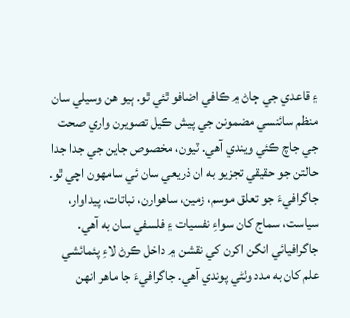۽ قاعدي جي ڄاڻ ۾ ڪافي اضافو ٿئي ٿو. ٻيو هن وسيلي سان منظم سائنسي مضمونن جي پيش ڪيل تصويرن واري صحت جي جاچ ڪئي ويندي آهي. ٽيون، مخصوص جاين جي جدا جدا حالتن جو حقيقي تجزيو به ان ذريعي سان ئي سامهون اچي ٿو. جاگرافيءَ جو تعلق موسم، زمين، ساهوارن، نباتات، پيداوار، سياست، سماج کان سواءِ نفسيات ۽ فلسفي سان به آهي. جاگرافيائي انگن اکرن کي نقشن ۾ داخل ڪرڻ لاءِ پئمائشي علم کان به مدد وٺڻي پوندي آهي. جاگرافيءَ جا ماهر انهن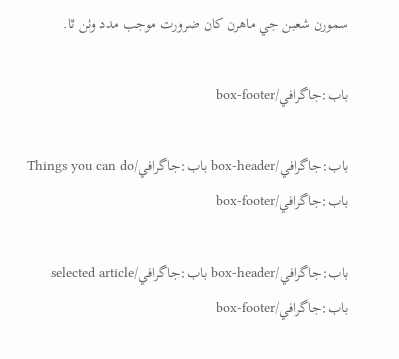سمورن شعبن جي ماهرن کان ضرورت موجب مدد وٺن ٿا.

باب:جاگرافي/box-footer

باب:جاگرافي/box-header باب:جاگرافي/Things you can do باب:جاگرافي/box-footer

باب:جاگرافي/box-header باب:جاگرافي/selected article باب:جاگرافي/box-footer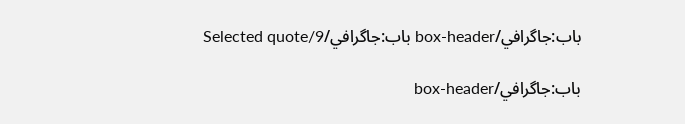باب:جاگرافي/box-header باب:جاگرافي/Selected quote/9

باب:جاگرافي/box-header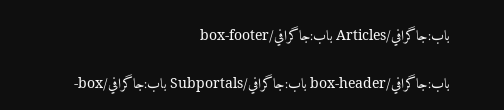باب:جاگرافي/Articles باب:جاگرافي/box-footer

باب:جاگرافي/box-header باب:جاگرافي/Subportals باب:جاگرافي/box-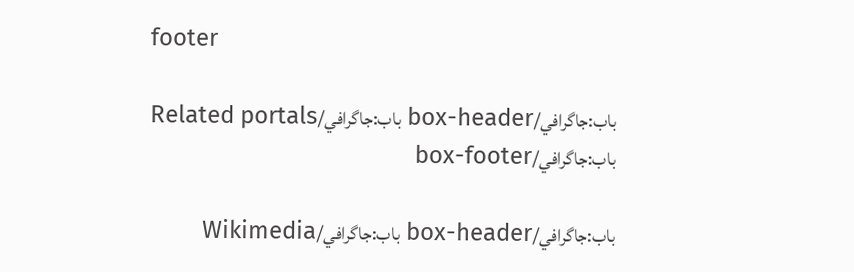footer

باب:جاگرافي/box-header باب:جاگرافي/Related portals باب:جاگرافي/box-footer

باب:جاگرافي/box-header باب:جاگرافي/Wikimedia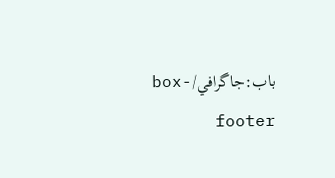باب:جاگرافي/box-footer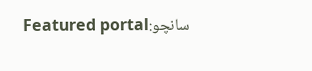سانچو:Featured portal